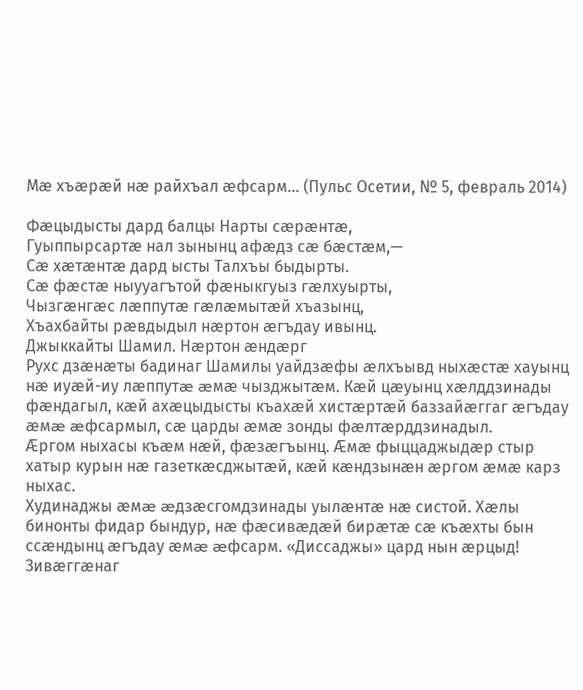Мæ хъæрæй нæ райхъал æфсарм… (Пульс Осетии, № 5, февраль 2014)

Фæцыдысты дард балцы Нарты сæрæнтæ,
Гуыппырсартæ нал зынынц афæдз сæ бæстæм,—
Сæ хæтæнтæ дард ысты Талхъы быдырты.
Сæ фæстæ ныууагътой фæныкгуыз гæлхуырты,
Чызгæнгæс лæппутæ гæлæмытæй хъазынц,
Хъахбайты рæвдыдыл нæртон æгъдау ивынц.
Джыккайты Шамил. Нæртон æндæрг
Рухс дзæнæты бадинаг Шамилы уайдзæфы æлхъывд ныхæстæ хауынц нæ иуæй-иу лæппутæ æмæ чызджытæм. Кæй цæуынц хæлддзинады фæндагыл, кæй ахæцыдысты къахæй хистæртæй баззайæггаг æгъдау æмæ æфсармыл, сæ царды æмæ зонды фæлтæрддзинадыл.
Æргом ныхасы къæм нæй, фæзæгъынц. Æмæ фыццаджыдæр стыр хатыр курын нæ газеткæсджытæй, кæй кæндзынæн æргом æмæ карз ныхас.
Худинаджы æмæ æдзæсгомдзинады уылæнтæ нæ систой. Хæлы бинонты фидар бындур, нæ фæсивæдæй бирæтæ сæ къæхты бын ссæндынц æгъдау æмæ æфсарм. «Диссаджы» цард нын æрцыд! Зивæггæнаг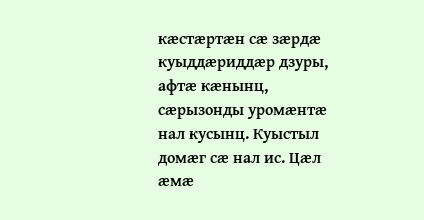кæстæртæн сæ зæрдæ куыддæриддæр дзуры, афтæ кæнынц, сæрызонды уромæнтæ нал кусынц. Куыстыл домæг сæ нал ис. Цæл æмæ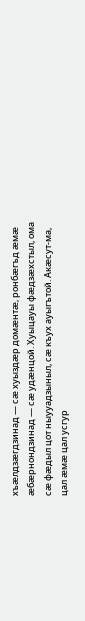хъæлдзæгдзинад — сæ хуыздæр домæнтæ, ронбæгъд æмæ æбæрнондзинад — сæ удæнцой. Хуыцауы фæдзæхстыл, ома сæ фæдыл цот ныууадзыныл, сæ къух ауыгътой. Акæсут-ма, цал æмæ цал усгур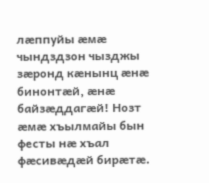лæппуйы æмæ чындздзон чызджы зæронд кæнынц æнæ бинонтæй, æнæ байзæддагæй! Нозт æмæ хъылмайы бын фесты нæ хъал фæсивæдæй бирæтæ.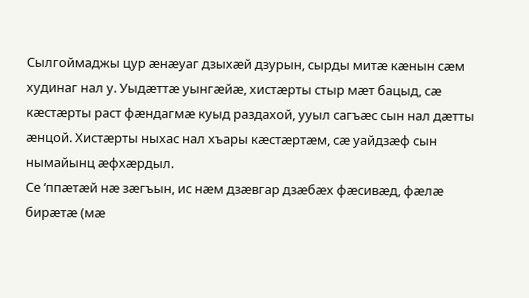Сылгоймаджы цур æнæуаг дзыхæй дзурын, сырды митæ кæнын сæм худинаг нал у. Уыдæттæ уынгæйæ, хистæрты стыр мæт бацыд, сæ кæстæрты раст фæндагмæ куыд раздахой, ууыл сагъæс сын нал дæтты æнцой. Хистæрты ныхас нал хъары кæстæртæм, сæ уайдзæф сын нымайынц æфхæрдыл.
Се ‘ппæтæй нæ зæгъын, ис нæм дзæвгар дзæбæх фæсивæд, фæлæ бирæтæ (мæ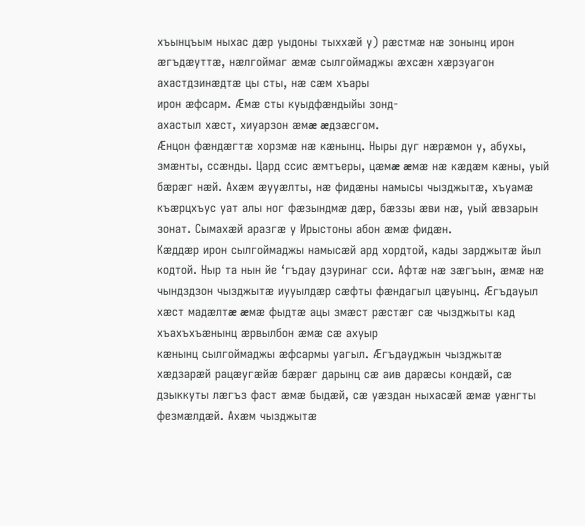хъынцъым ныхас дæр уыдоны тыххæй у) рæстмæ нæ зонынц ирон æгъдæуттæ, нæлгоймаг æмæ сылгоймаджы æхсæн хæрзуагон ахастдзинæдтæ цы сты, нæ сæм хъары
ирон æфсарм. Æмæ сты куыдфæндыйы зонд-
ахастыл хæст, хиуарзон æмæ æдзæсгом.
Æнцон фæндæгтæ хорзмæ нæ кæнынц. Ныры дуг нæрæмон у, абухы, змæнты, ссæнды. Цард ссис æмтъеры, цæмæ æмæ нæ кæдæм кæны, уый бæрæг нæй. Ахæм æууæлты, нæ фидæны намысы чызджытæ, хъуамæ къæрцхъус уат алы ног фæзындмæ дæр, бæззы æви нæ, уый æвзарын зонат. Сымахæй аразгæ у Ирыстоны абон æмæ фидæн.
Кæддæр ирон сылгоймаджы намысæй ард хордтой, кады зарджытæ йыл кодтой. Ныр та нын йе ‘гъдау дзуринаг сси. Афтæ нæ зæгъын, æмæ нæ чындздзон чызджытæ иууылдæр сæфты фæндагыл цæуынц. Æгъдауыл хæст мадæлтæ æмæ фыдтæ ацы змæст рæстæг сæ чызджыты кад хъахъхъæнынц æрвылбон æмæ сæ ахуыр
кæнынц сылгоймаджы æфсармы уагыл. Æгъдауджын чызджытæ хæдзарæй рацæугæйæ бæрæг дарынц сæ аив дарæсы кондæй, сæ дзыккуты лæгъз фаст æмæ быдæй, сæ уæздан ныхасæй æмæ уæнгты фезмæлдæй. Ахæм чызджытæ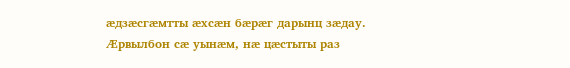æдзæсгæмтты æхсæн бæрæг дарынц зæдау. Æрвылбон сæ уынæм, нæ цæстыты раз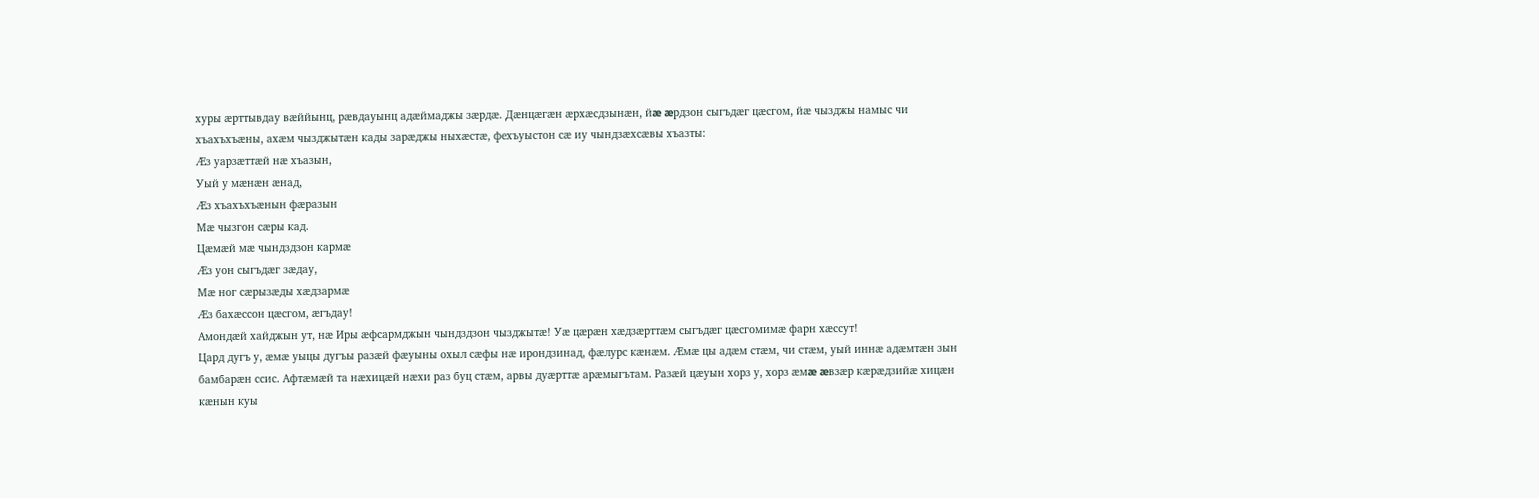хуры æрттывдау вæййынц, рæвдауынц адæймаджы зæрдæ. Дæнцæгæн æрхæсдзынæн, йæ æрдзон сыгъдæг цæсгом, йæ чызджы намыс чи хъахъхъæны, ахæм чызджытæн кады зарæджы ныхæстæ, фехъуыстон сæ иу чындзæхсæвы хъазты:
Æз уарзæттæй нæ хъазын,
Уый у мæнæн æнад,
Æз хъахъхъæнын фæразын
Мæ чызгон сæры кад.
Цæмæй мæ чындздзон кармæ
Æз уон сыгъдæг зæдау,
Мæ ног сæрызæды хæдзармæ
Æз бахæссон цæсгом, æгъдау!
Амондæй хайджын ут, нæ Иры æфсармджын чындздзон чызджытæ! Уæ цæрæн хæдзæрттæм сыгъдæг цæсгомимæ фарн хæссут!
Цард дугъ у, æмæ уыцы дугъы разæй фæуыны охыл сæфы нæ ирондзинад, фæлурс кæнæм. Æмæ цы адæм стæм, чи стæм, уый иннæ адæмтæн зын бамбарæн ссис. Афтæмæй та нæхицæй нæхи раз буц стæм, арвы дуæрттæ арæмыгътам. Разæй цæуын хорз у, хорз æмæ æвзæр кæрæдзийæ хицæн кæнын куы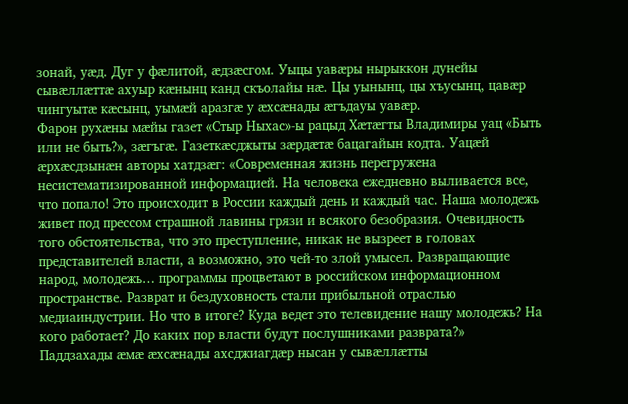зонай, уæд. Дуг у фæлитой, æдзæсгом. Уыцы уавæры нырыккон дунейы сывæллæттæ ахуыр кæнынц канд скъолайы нæ. Цы уынынц, цы хъусынц, цавæр чингуытæ кæсынц, уымæй аразгæ у æхсæнады æгъдауы уавæр.
Фарон рухæны мæйы газет «Стыр Ныхас»-ы рацыд Хæтæгты Владимиры уац «Быть или не быть?», зæгъгæ. Газеткæсджыты зæрдæтæ бацагайын кодта. Уацæй æрхæсдзынæн авторы хатдзæг: «Современная жизнь перегружена несистематизированной информацией. На человека ежедневно выливается все, что попало! Это происходит в России каждый день и каждый час. Наша молодежь живет под прессом страшной лавины грязи и всякого безобразия. Очевидность того обстоятельства, что это преступление, никак не вызреет в головах представителей власти, а возможно, это чей-то злой умысел. Развращающие народ, молодежь… программы процветают в российском информационном пространстве. Разврат и бездуховность стали прибыльной отраслью медиаиндустрии. Но что в итоге? Куда ведет это телевидение нашу молодежь? На кого работает? До каких пор власти будут послушниками разврата?»
Паддзахады æмæ æхсæнады ахсджиагдæр нысан у сывæллæтты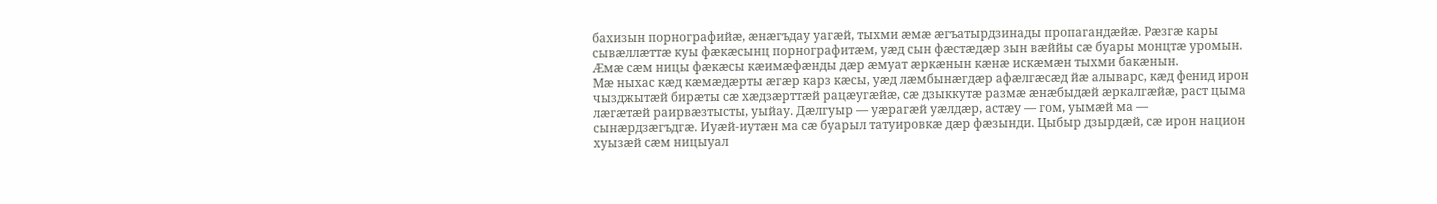бахизын порнографийæ, æнæгъдау уагæй, тыхми æмæ æгъатырдзинады пропагандæйæ. Рæзгæ кары сывæллæттæ куы фæкæсынц порнографитæм, уæд сын фæстæдæр зын вæййы сæ буары монцтæ уромын. Æмæ сæм ницы фæкæсы кæимæфæнды дæр æмуат æркæнын кæнæ искæмæн тыхми бакæнын.
Мæ ныхас кæд кæмæдæрты æгæр карз кæсы, уæд лæмбынæгдæр афæлгæсæд йæ алыварс, кæд фенид ирон чызджытæй бирæты сæ хæдзæрттæй рацæугæйæ, сæ дзыккутæ размæ æнæбыдæй æркалгæйæ, раст цыма лæгæтæй раирвæзтысты, уыйау. Дæлгуыр — уæрагæй уæлдæр, астæу — гом, уымæй ма — сынæрдзæгъдгæ. Иуæй-иутæн ма сæ буарыл татуировкæ дæр фæзынди. Цыбыр дзырдæй, сæ ирон национ хуызæй сæм ницыуал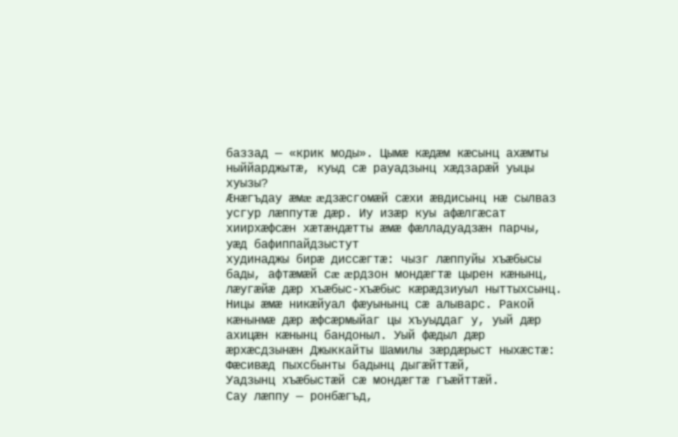баззад — «крик моды». Цымæ кæдæм кæсынц ахæмты ныййарджытæ, куыд сæ рауадзынц хæдзарæй уыцы хуызы?
Æнæгъдау æмæ æдзæсгомæй сæхи æвдисынц нæ сылваз усгур лæппутæ дæр. Иу изæр куы афæлгæсат хиирхæфсæн хæтæндæтты æмæ фæлладуадзæн парчы, уæд бафиппайдзыстут
худинаджы бирæ диссæгтæ: чызг лæппуйы хъæбысы бады, афтæмæй сæ æрдзон мондæгтæ цырен кæнынц, лæугæйæ дæр хъæбыс-хъæбыс кæрæдзиуыл ныттыхсынц. Ницы æмæ никæйуал фæуынынц сæ алыварс. Ракой кæнынмæ дæр æфсæрмыйаг цы хъуыддаг у, уый дæр ахицæн кæнынц бандоныл. Уый фæдыл дæр æрхæсдзынæн Джыккайты Шамилы зæрдæрыст ныхæстæ:
Фæсивæд пыхсбынты бадынц дыгæйттæй,
Уадзынц хъæбыстæй сæ мондæгтæ гъæйттæй.
Сау лæппу — ронбæгъд,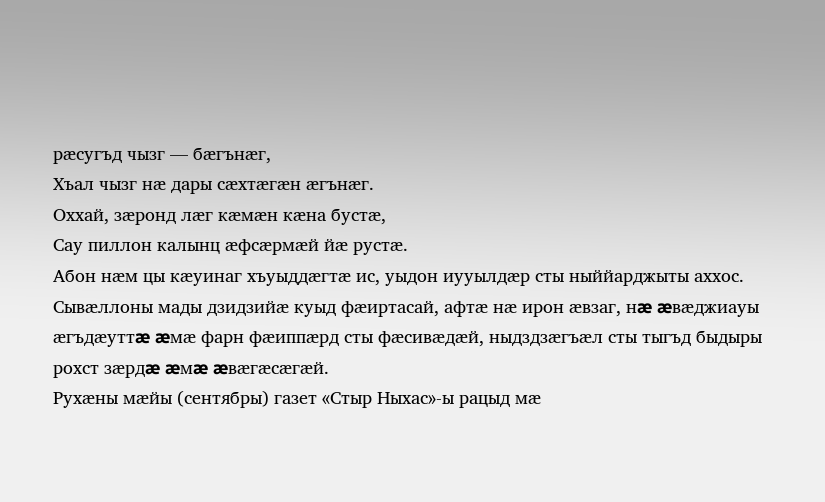рæсугъд чызг — бæгънæг,
Хъал чызг нæ дары сæхтæгæн æгънæг.
Оххай, зæронд лæг кæмæн кæна бустæ,
Сау пиллон калынц æфсæрмæй йæ рустæ.
Абон нæм цы кæуинаг хъуыддæгтæ ис, уыдон иууылдæр сты ныййарджыты аххос. Сывæллоны мады дзидзийæ куыд фæиртасай, афтæ нæ ирон æвзаг, нæ æвæджиауы æгъдæуттæ æмæ фарн фæиппæрд сты фæсивæдæй, ныдздзæгъæл сты тыгъд быдыры рохст зæрдæ æмæ æвæгæсæгæй.
Рухæны мæйы (сентябры) газет «Стыр Ныхас»-ы рацыд мæ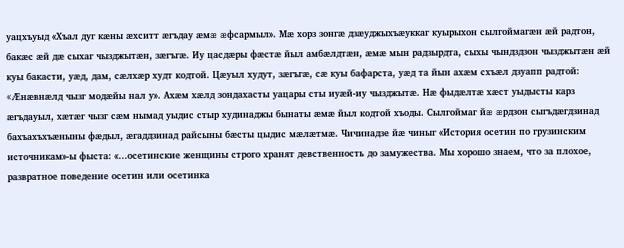уацхъуыд «Хъал дуг кæны æхситт æгъдау æмæ æфсармыл». Мæ хорз зонгæ дзæуджыхъæуккаг куырыхон сылгоймагæн æй радтон, бакæс æй дæ сыхаг чызджытæн, зæгъгæ. Иу цасдæры фæстæ йыл амбæлдтæн, æмæ мын радзырдта, сыхы чындздзон чызджытæн æй куы бакасти, уæд, дам, сæлхæр худт кодтой. Цæуыл худут, зæгъгæ, сæ куы бафарста, уæд та йын ахæм схъæл дзуапп радтой: «Æнæвнæлд чызг модæйы нал у». Ахæм хæлд зондахасты уацары сты иуæй-иу чызджытæ. Нæ фыдæлтæ хæст уыдысты карз æгъдауыл, хæтæг чызг сæм нымад уыдис стыр худинаджы бынаты æмæ йыл кодтой хъоды. Сылгоймаг йæ æрдзон сыгъдæгдзинад бахъахъхъæныны фæдыл, æгаддзинад райсыны бæсты цыдис мæлæтмæ. Чичинадзе йæ чиныг «История осетин по грузинским источникам»-ы фыста: «…осетинские женщины строго хранят девственность до замужества. Мы хорошо знаем, что за плохое, развратное поведение осетин или осетинка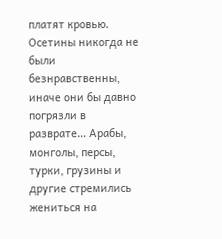платят кровью. Осетины никогда не были безнравственны, иначе они бы давно погрязли в разврате… Арабы, монголы, персы, турки, грузины и другие стремились жениться на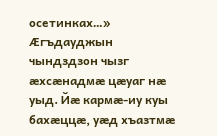осетинках…»
Æгъдауджын чындздзон чызг æхсæнадмæ цæуаг нæ уыд. Йæ кармæ-иу куы бахæццæ, уæд хъазтмæ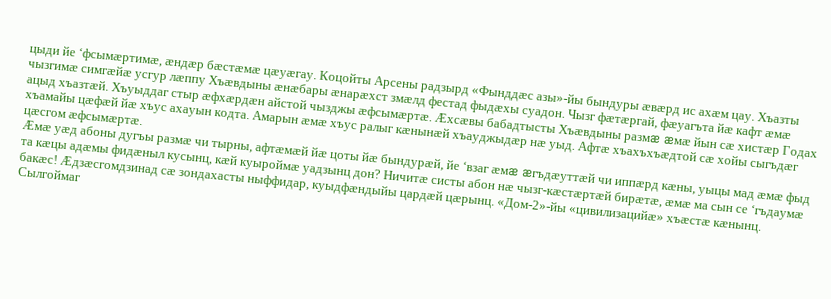цыди йе ‘фсымæртимæ, æндæр бæстæмæ цæуæгау. Коцойты Арсены радзырд «Фынддæс азы»-йы бындуры æвæрд ис ахæм цау. Хъазты чызгимæ симгæйæ усгур лæппу Хъæвдыны æнæбары æнарæхст змæлд фестад фыдæхы суадон. Чызг фæтæргай, фæуагъта йæ кафт æмæ ацыд хъазтæй. Хъуыддаг стыр æфхæрдæн айстой чызджы æфсымæртæ. Æхсæвы бабадтысты Хъæвдыны размæ æмæ йын сæ хистæр Годах хъамайы цæфæй йæ хъус ахауын кодта. Амарын æмæ хъус ралыг кæнынæй хъауджыдæр нæ уыд. Афтæ хъахъхъæдтой сæ хойы сыгъдæг цæсгом æфсымæртæ.
Æмæ уæд абоны дугъы размæ чи тырны, афтæмæй йæ цоты йæ бындурæй, йе ‘взаг æмæ æгъдæуттæй чи иппæрд кæны, уыцы мад æмæ фыд та кæцы адæмы фидæныл кусынц, кæй куыроймæ уадзынц дон? Ничитæ систы абон нæ чызг-кæстæртæй бирæтæ, æмæ ма сын се ‘гъдаумæ бакæс! Æдзæсгомдзинад сæ зондахасты ныффидар, куыдфæндыйы цардæй цæрынц. «Дом-2»-йы «цивилизацийæ» хъæстæ кæнынц. Сылгоймаг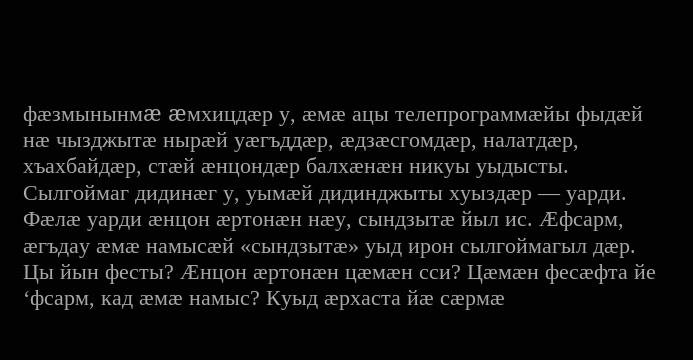фæзмынынмæ æмхицдæр у, æмæ ацы телепрограммæйы фыдæй нæ чызджытæ нырæй уæгъддæр, æдзæсгомдæр, налатдæр, хъахбайдæр, стæй æнцондæр балхæнæн никуы уыдысты. Сылгоймаг дидинæг у, уымæй дидинджыты хуыздæр — уарди. Фæлæ уарди æнцон æртонæн нæу, сындзытæ йыл ис. Æфсарм, æгъдау æмæ намысæй «сындзытæ» уыд ирон сылгоймагыл дæр. Цы йын фесты? Æнцон æртонæн цæмæн сси? Цæмæн фесæфта йе ‘фсарм, кад æмæ намыс? Куыд æрхаста йæ сæрмæ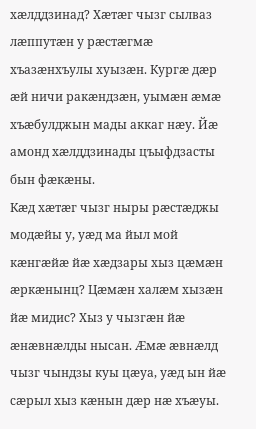хæлддзинад? Хæтæг чызг сылваз лæппутæн у рæстæгмæ хъазæнхъулы хуызæн. Кургæ дæр æй ничи ракæндзæн, уымæн æмæ хъæбулджын мады аккаг нæу. Йæ амонд хæлддзинады цъыфдзасты бын фæкæны.
Кæд хæтæг чызг ныры рæстæджы модæйы у, уæд ма йыл мой кæнгæйæ йæ хæдзары хыз цæмæн æркæнынц? Цæмæн халæм хызæн йæ мидис? Хыз у чызгæн йæ æнæвнæлды нысан. Æмæ æвнæлд чызг чындзы куы цæуа, уæд ын йæ сæрыл хыз кæнын дæр нæ хъæуы.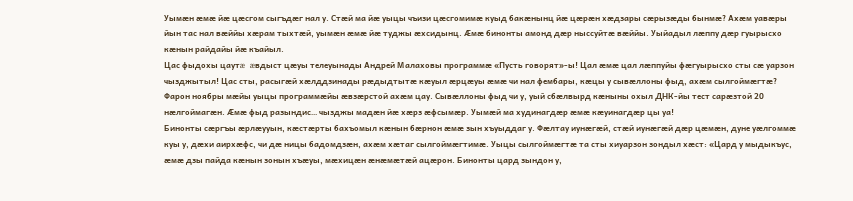Уымæн æмæ йæ цæсгом сыгъдæг нал у. Стæй ма йæ уыцы чъизи цæсгомимæ куыд бакæнынц йæ цæрæн хæдзары сæрызæды бынмæ? Ахæм уавæры йын тас нал вæййы хæрам тыхтæй, уымæн æмæ йæ туджы æхсидынц. Æмæ бинонты амонд дæр ныссуйтæ вæййы. Уыйадыл лæппу дæр гуырысхо кæнын райдайы йæ къайыл.
Цас фыдохы цаутæ æвдыст цæуы телеуынады Андрей Малаховы программæ «Пусть говорят»-ы! Цал æмæ цал лæппуйы фæгуырысхо сты сæ уарзон чызджытыл! Цас сты, расыгæй хæлддзинады рæдыдтытæ кæуыл æрцæуы æмæ чи нал фембары, кæцы у сывæллоны фыд, ахæм сылгоймæгтæ? Фарон ноябры мæйы уыцы программæйы æвзæрстой ахæм цау. Сывæллоны фыд чи у, уый сбæлвырд кæныны охыл ДНК-йы тест сарæзтой 20 нæлгоймагæн. Æмæ фыд разындис… чызджы мадæн йæ хæрз æфсымæр. Уымæй ма худинагдæр æмæ кæуинагдæр цы уа!
Бинонты сæргъы æрлæууын, кæстæрты бахъомыл кæнын бæрнон æмæ зын хъуыддаг у. Фæлтау иунæгæй, стæй иунæгæй дæр цæмæн, дуне уæлгоммæ куы у, дæхи аирхæфс, чи дæ ницы бадомдзæн, ахæм хæтаг сылгоймæгтимæ. Уыцы сылгоймæгтæ та сты хиуарзон зондыл хæст: «Цард у мыдыкъус, æмæ дзы пайда кæнын зонын хъæуы, мæхицæн æнæмæтæй ацæрон. Бинонты цард зындон у,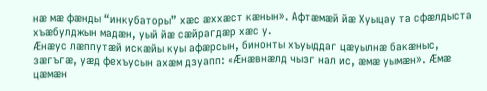нæ мæ фæнды “инкубаторы” хæс æххæст кæнын». Афтæмæй йæ Хуыцау та сфæлдыста хъæбулджын мадæн, уый йæ сæйрагдæр хæс у.
Æнæус лæппутæй искæйы куы афæрсын, бинонты хъуыддаг цæуылнæ бакæныс, зæгъгæ, уæд фехъусын ахæм дзуапп: «Æнæвнæлд чызг нал ис, æмæ уымæн». Æмæ цæмæн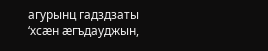агурынц гадздзаты ‘хсæн æгъдауджын,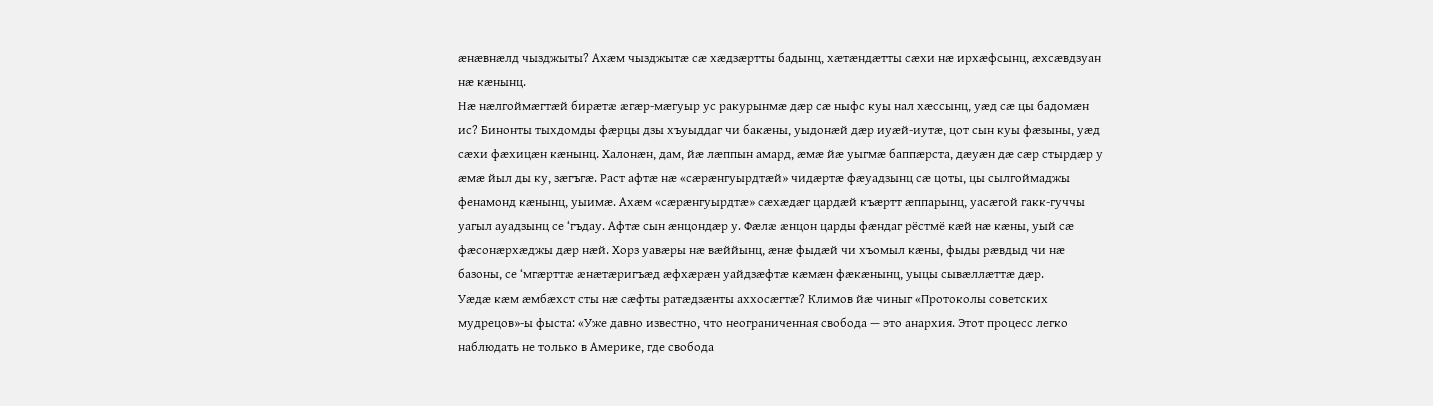æнæвнæлд чызджыты? Ахæм чызджытæ сæ хæдзæртты бадынц, хæтæндæтты сæхи нæ ирхæфсынц, æхсæвдзуан нæ кæнынц.
Нæ нæлгоймæгтæй бирæтæ æгæр-мæгуыр ус ракурынмæ дæр сæ ныфс куы нал хæссынц, уæд сæ цы бадомæн ис? Бинонты тыхдомды фæрцы дзы хъуыддаг чи бакæны, уыдонæй дæр иуæй-иутæ, цот сын куы фæзыны, уæд сæхи фæхицæн кæнынц. Халонæн, дам, йæ лæппын амард, æмæ йæ уыгмæ баппæрста, дæуæн дæ сæр стырдæр у æмæ йыл ды ку, зæгъгæ. Раст афтæ нæ «сæрæнгуырдтæй» чидæртæ фæуадзынц сæ цоты, цы сылгоймаджы фенамонд кæнынц, уыимæ. Ахæм «сæрæнгуырдтæ» сæхæдæг цардæй къæртт æппарынц, уасæгой гакк-гуччы уагыл ауадзынц се ‘гъдау. Афтæ сын æнцондæр у. Фæлæ æнцон царды фæндаг рёстмё кæй нæ кæны, уый сæ фæсонæрхæджы дæр нæй. Хорз уавæры нæ вæййынц, æнæ фыдæй чи хъомыл кæны, фыды рæвдыд чи нæ базоны, се ‘мгæрттæ æнæтæригъæд æфхæрæн уайдзæфтæ кæмæн фæкæнынц, уыцы сывæллæттæ дæр.
Уæдæ кæм æмбæхст сты нæ сæфты ратæдзæнты аххосæгтæ? Климов йæ чиныг «Протоколы советских мудрецов»-ы фыста: «Уже давно известно, что неограниченная свобода — это анархия. Этот процесс легко наблюдать не только в Америке, где свобода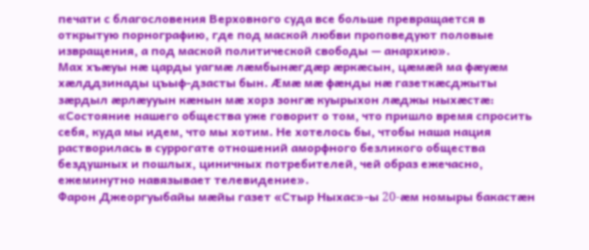печати с благословения Верховного суда все больше превращается в открытую порнографию, где под маской любви проповедуют половые извращения, а под маской политической свободы — анархию».
Мах хъæуы нæ царды уагмæ лæмбынæгдæр æркæсын, цæмæй ма фæуæм хæлддзинады цъыф-дзасты бын. Æмæ мæ фæнды нæ газеткæсджыты зæрдыл æрлæууын кæнын мæ хорз зонгæ куырыхон лæджы ныхæстæ: «Состояние нашего общества уже говорит о том, что пришло время спросить себя, куда мы идем, что мы хотим. Не хотелось бы, чтобы наша нация растворилась в суррогате отношений аморфного безликого общества бездушных и пошлых, циничных потребителей, чей образ ежечасно, ежеминутно навязывает телевидение».
Фарон Джеоргуыбайы мæйы газет «Стыр Ныхас»-ы 20-æм номыры бакастæн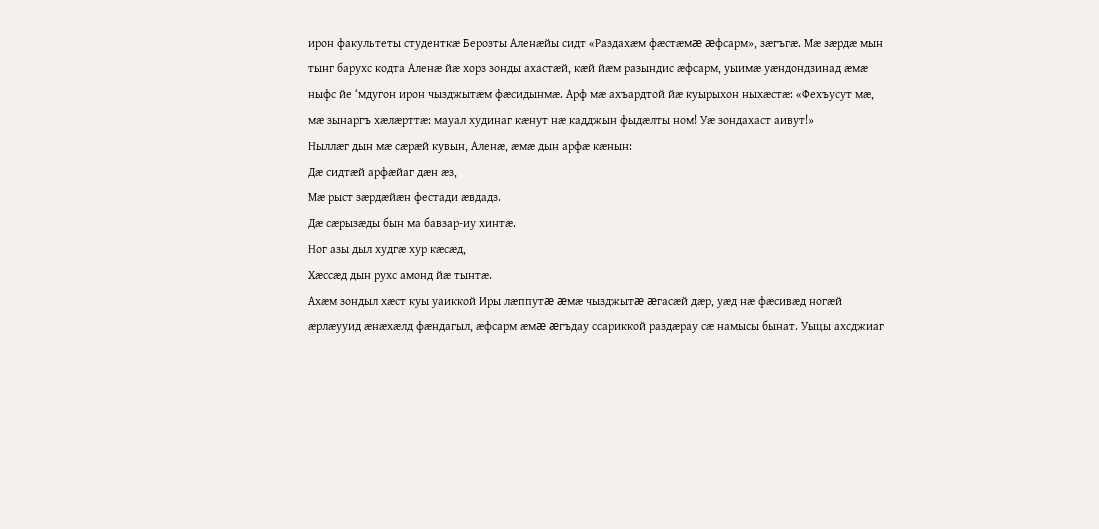ирон факультеты студенткæ Берозты Аленæйы сидт «Раздахæм фæстæмæ æфсарм», зæгъгæ. Мæ зæрдæ мын тынг барухс кодта Аленæ йæ хорз зонды ахастæй, кæй йæм разындис æфсарм, уыимæ уæндондзинад æмæ ныфс йе ‘мдугон ирон чызджытæм фæсидынмæ. Арф мæ ахъардтой йæ куырыхон ныхæстæ: «Фехъусут мæ, мæ зынаргъ хæлæрттæ: мауал худинаг кæнут нæ кадджын фыдæлты ном! Уæ зондахаст аивут!»
Ныллæг дын мæ сæрæй кувын, Аленæ, æмæ дын арфæ кæнын:
Дæ сидтæй арфæйаг дæн æз,
Мæ рыст зæрдæйæн фестади æвдадз.
Дæ сæрызæды бын ма бавзар-иу хинтæ.
Ног азы дыл худгæ хур кæсæд,
Хæссæд дын рухс амонд йæ тынтæ.
Ахæм зондыл хæст куы уаиккой Иры лæппутæ æмæ чызджытæ æгасæй дæр, уæд нæ фæсивæд ногæй æрлæууид æнæхæлд фæндагыл, æфсарм æмæ æгъдау ссариккой раздæрау сæ намысы бынат. Уыцы ахсджиаг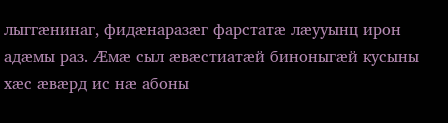лыггæнинаг, фидæнаразæг фарстатæ лæууынц ирон адæмы раз. Æмæ сыл æвæстиатæй биноныгæй кусыны хæс æвæрд ис нæ абоны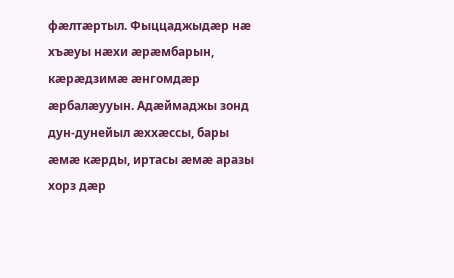фæлтæртыл. Фыццаджыдæр нæ хъæуы нæхи æрæмбарын, кæрæдзимæ æнгомдæр æрбалæууын. Адæймаджы зонд дун-дунейыл æххæссы, бары æмæ кæрды, иртасы æмæ аразы хорз дæр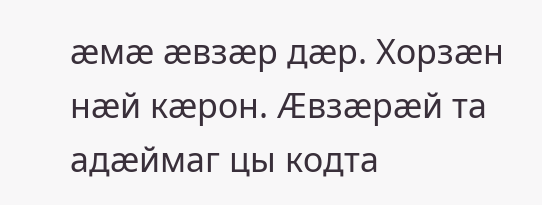æмæ æвзæр дæр. Хорзæн нæй кæрон. Æвзæрæй та адæймаг цы кодта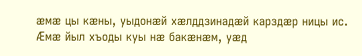æмæ цы кæны, уыдонæй хæлддзинадæй карздæр ницы ис. Æмæ йыл хъоды куы нæ бакæнæм, уæд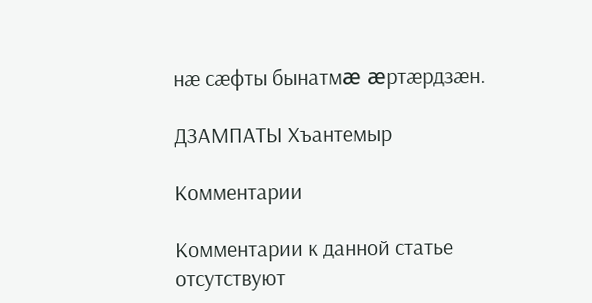нæ сæфты бынатмæ æртæрдзæн.

ДЗАМПАТЫ Хъантемыр

Комментарии

Комментарии к данной статье отсутствуют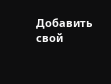Добавить свой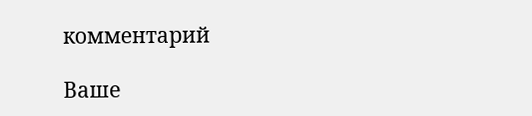комментарий

Ваше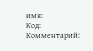имя:
Код:
Комментарий: